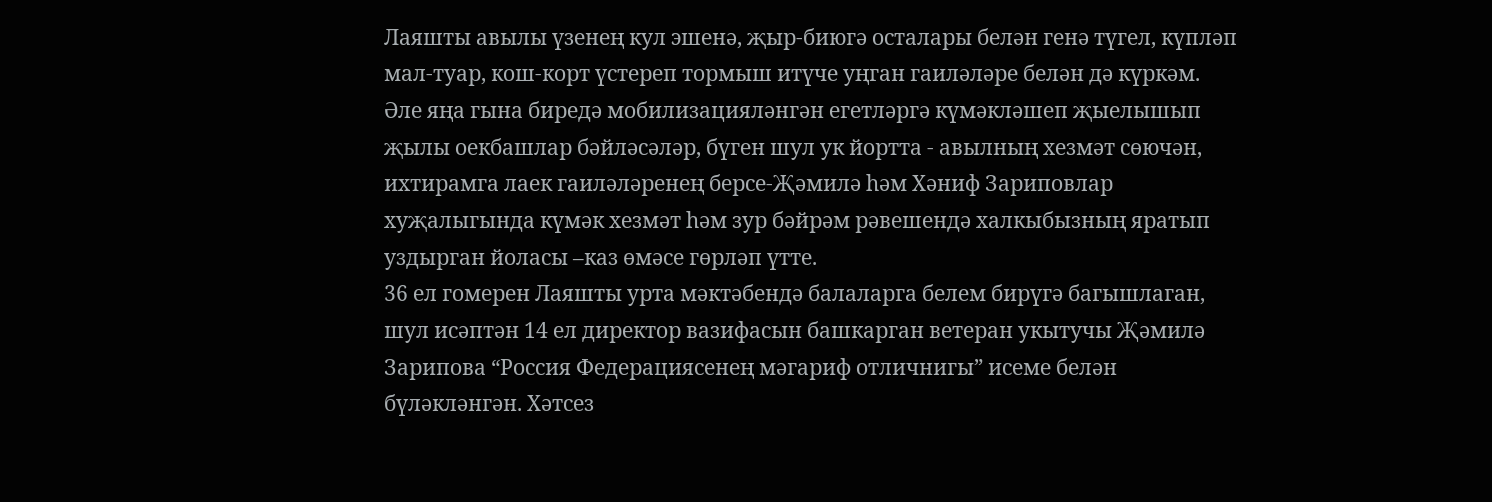Лаяшты авылы үзенең кул эшенә, җыр-биюгә осталары белән генә түгел, күпләп мал-туар, кош-корт үстереп тормыш итүче уңган гаиләләре белән дә күркәм. Әле яңа гына биредә мобилизацияләнгән егетләргә күмәкләшеп җыелышып җылы оекбашлар бәйләсәләр, бүген шул ук йортта - авылның хезмәт сөючән, ихтирамга лаек гаиләләренең берсе-Җәмилә һәм Хәниф Зариповлар хуҗалыгында күмәк хезмәт һәм зур бәйрәм рәвешендә халкыбызның яратып уздырган йоласы –каз өмәсе гөрләп үтте.
36 ел гомерен Лаяшты урта мәктәбендә балаларга белем бирүгә багышлаган, шул исәптән 14 ел директор вазифасын башкарган ветеран укытучы Җәмилә Зарипова “Россия Федерациясенең мәгариф отличнигы” исеме белән бүләкләнгән. Хәтсез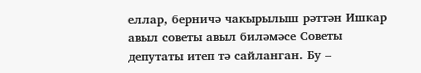еллар, берничә чакырылыш рәттән Ишкар авыл советы авыл биләмәсе Советы депутаты итеп тә сайланган. Бу –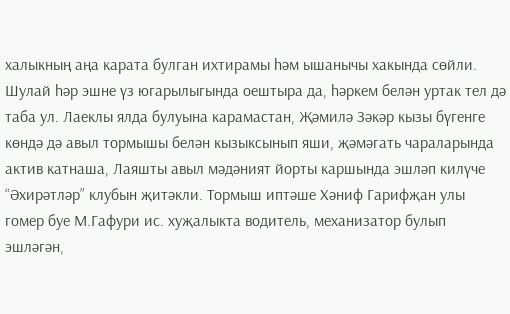халыкның аңа карата булган ихтирамы һәм ышанычы хакында сөйли. Шулай һәр эшне үз югарылыгында оештыра да, һәркем белән уртак тел дә таба ул. Лаеклы ялда булуына карамастан, Җәмилә Зәкәр кызы бүгенге көндә дә авыл тормышы белән кызыксынып яши, җәмәгать чараларында актив катнаша, Лаяшты авыл мәдәният йорты каршында эшләп килүче “Әхирәтләр” клубын җитәкли. Тормыш иптәше Хәниф Гарифҗан улы гомер буе М.Гафури ис. хуҗалыкта водитель, механизатор булып эшләгән,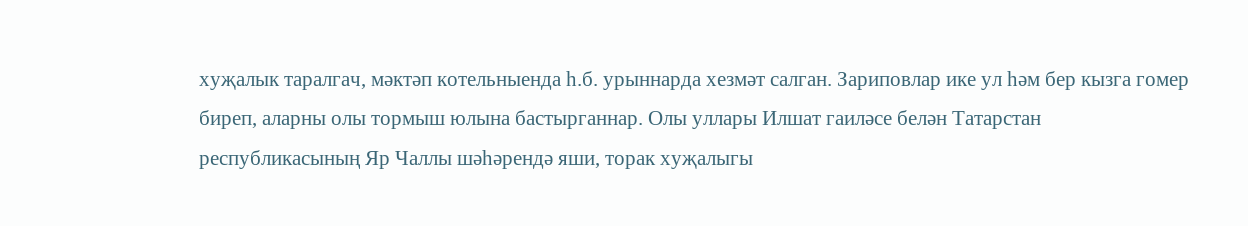хуҗалык таралгач, мәктәп котельныенда һ.б. урыннарда хезмәт салган. Зариповлар ике ул һәм бер кызга гомер биреп, аларны олы тормыш юлына бастырганнар. Олы уллары Илшат гаиләсе белән Татарстан республикасының Яр Чаллы шәһәрендә яши, торак хуҗалыгы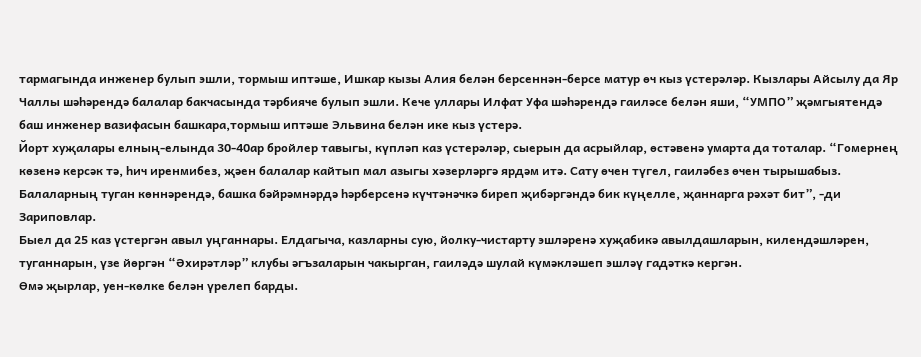тармагында инженер булып эшли, тормыш иптәше, Ишкар кызы Алия белән берсеннән-берсе матур өч кыз үстерәләр. Кызлары Айсылу да Яр Чаллы шәһәрендә балалар бакчасында тәрбияче булып эшли. Кече уллары Илфат Уфа шәһәрендә гаиләсе белән яши, “УМПО” җәмгыятендә баш инженер вазифасын башкара,тормыш иптәше Эльвина белән ике кыз үстерә.
Йорт хуҗалары елның-елында 30-40ар бройлер тавыгы, күпләп каз үстерәләр, сыерын да асрыйлар, өстәвенә умарта да тоталар. “Гомернең көзенә керсәк тә, һич иренмибез, җәен балалар кайтып мал азыгы хәзерләргә ярдәм итә. Сату өчен түгел, гаиләбез өчен тырышабыз. Балаларның туган көннәрендә, башка бәйрәмнәрдә һәрберсенә күчтәнәчкә биреп җибәргәндә бик күңелле, җаннарга рәхәт бит”, -ди Зариповлар.
Быел да 25 каз үстергән авыл уңганнары. Елдагыча, казларны сую, йолку-чистарту эшләренә хуҗабикә авылдашларын, килендәшләрен, туганнарын, үзе йөргән “Әхирәтләр” клубы әгъзаларын чакырган, гаиләдә шулай күмәкләшеп эшләү гадәткә кергән.
Өмә җырлар, уен-көлке белән үрелеп барды.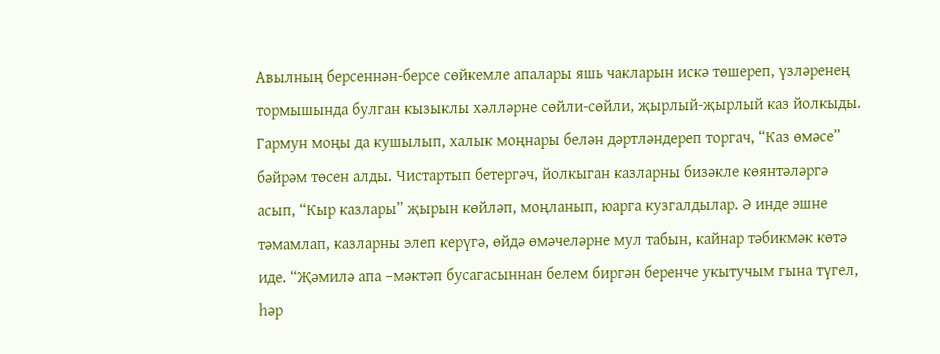Авылның берсеннән-берсе сөйкемле апалары яшь чакларын искә төшереп, үзләренең тормышында булган кызыклы хәлләрне сөйли-сөйли, җырлый-җырлый каз йолкыды. Гармун моңы да кушылып, халык моңнары белән дәртләндереп торгач, “Каз өмәсе” бәйрәм төсен алды. Чистартып бетергәч, йолкыган казларны бизәкле көянтәләргә асып, “Кыр казлары” җырын көйләп, моңланып, юарга кузгалдылар. Ә инде эшне тәмамлап, казларны элеп керүгә, өйдә өмәчеләрне мул табын, кайнар тәбикмәк көтә иде. “Җәмилә апа –мәктәп бусагасыннан белем биргән беренче укытучым гына түгел, һәр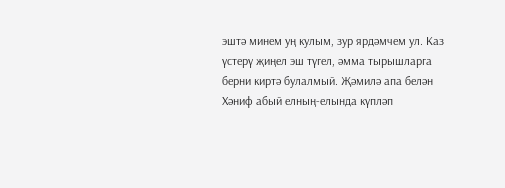эштә минем уң кулым, зур ярдәмчем ул. Каз үстерү җиңел эш түгел, әмма тырышларга берни киртә булалмый. Җәмилә апа белән Хәниф абый елның-елында күпләп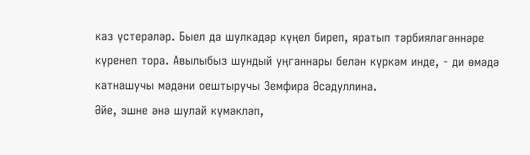каз үстерәләр. Быел да шулкадәр күңел биреп, яратып тәрбияләгәннәре күренеп тора. Авылыбыз шундый уңганнары белән күркәм инде, - ди өмәдә катнашучы мәдәни оештыручы Земфира Әсәдуллина.
Әйе, эшне әнә шулай күмәкләп,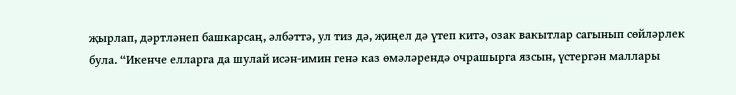җырлап, дәртләнеп башкарсаң, әлбәттә, ул тиз дә, җиңел дә үтеп китә, озак вакытлар сагынып сөйләрлек була. “Икенче елларга да шулай исән-имин генә каз өмәләрендә очрашырга язсын, үстергән маллары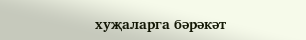хуҗаларга бәрәкәт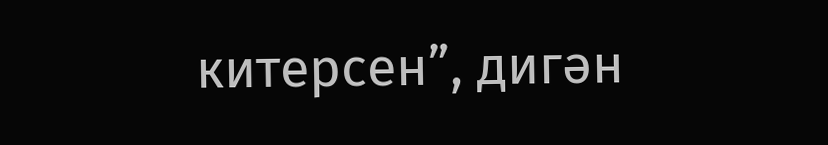китерсен”, дигән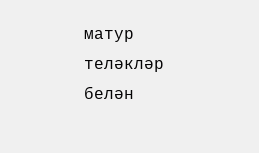матур теләкләр белән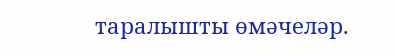таралышты өмәчеләр.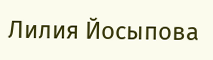Лилия Йосыпова